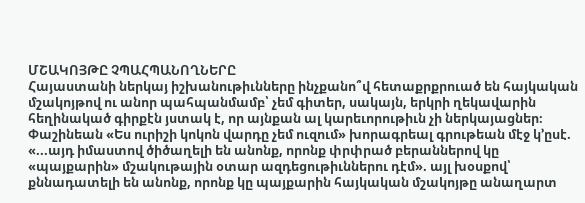ՄՇԱԿՈՅԹԸ ՉՊԱՀՊԱՆՈՂՆԵՐԸ
Հայաստանի ներկայ իշխանութիւնները ինչքանո՞վ հետաքրքրուած են հայկական մշակոյթով ու անոր պահպանմամբ՝ չեմ գիտեր, սակայն, երկրի ղեկավարին հեղինակած գիրքէն յստակ է, որ այնքան ալ կարեւորութիւն չի ներկայացներ։ Փաշինեան «Ես ուրիշի կոկոն վարդը չեմ ուզում» խորագրեալ գրութեան մէջ կ՚ըսէ. «...այդ իմաստով ծիծաղելի են անոնք, որոնք փրփրած բերաններով կը «պայքարին» մշակութային օտար ազդեցութիւններու դէմ». այլ խօսքով՝ քննադատելի են անոնք, որոնք կը պայքարին հայկական մշակոյթը անաղարտ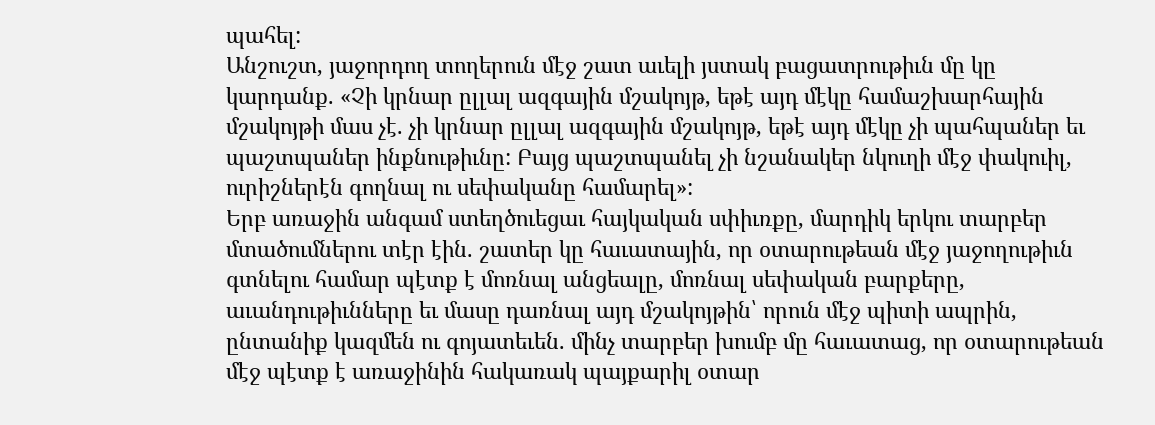պահել:
Անշուշտ, յաջորդող տողերուն մէջ շատ աւելի յստակ բացատրութիւն մը կը կարդանք. «Չի կրնար ըլլալ ազգային մշակոյթ, եթէ այդ մէկը համաշխարհային մշակոյթի մաս չէ. չի կրնար ըլլալ ազգային մշակոյթ, եթէ այդ մէկը չի պահպաներ եւ պաշտպաներ ինքնութիւնը: Բայց պաշտպանել չի նշանակեր նկուղի մէջ փակուիլ, ուրիշներէն գողնալ ու սեփականը համարել»:
Երբ առաջին անգամ ստեղծուեցաւ հայկական սփիւռքը, մարդիկ երկու տարբեր մտածումներու տէր էին. շատեր կը հաւատային, որ օտարութեան մէջ յաջողութիւն գտնելու համար պէտք է մոռնալ անցեալը, մոռնալ սեփական բարքերը, աւանդութիւնները եւ մասը դառնալ այդ մշակոյթին՝ որուն մէջ պիտի ապրին, ընտանիք կազմեն ու գոյատեւեն. մինչ տարբեր խումբ մը հաւատաց, որ օտարութեան մէջ պէտք է առաջինին հակառակ պայքարիլ օտար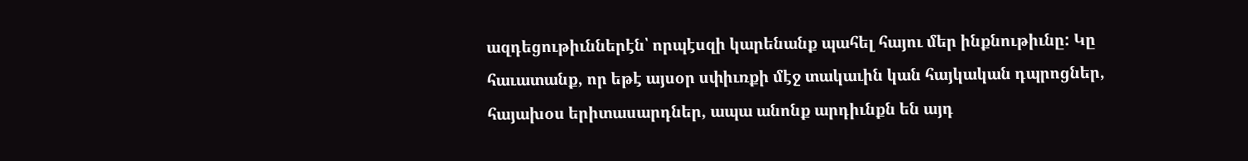ազդեցութիւններէն՝ որպէսզի կարենանք պահել հայու մեր ինքնութիւնը: Կը հաւատանք, որ եթէ այսօր սփիւռքի մէջ տակաւին կան հայկական դպրոցներ, հայախօս երիտասարդներ, ապա անոնք արդիւնքն են այդ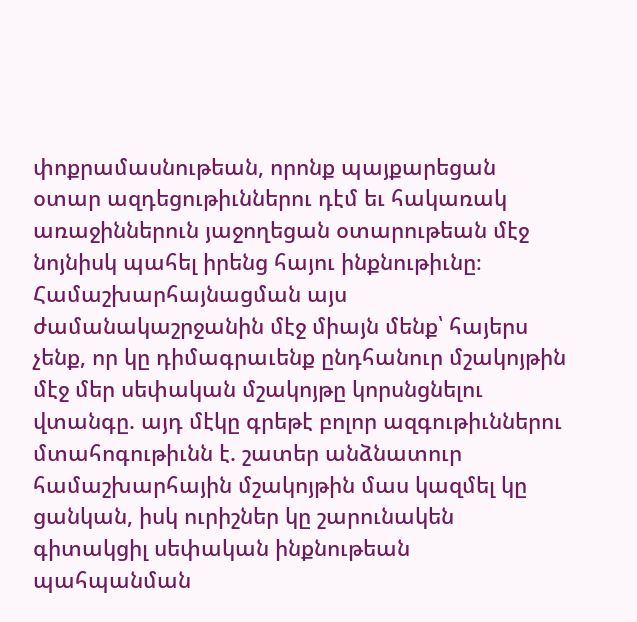փոքրամասնութեան, որոնք պայքարեցան օտար ազդեցութիւններու դէմ եւ հակառակ առաջիններուն յաջողեցան օտարութեան մէջ նոյնիսկ պահել իրենց հայու ինքնութիւնը։ Համաշխարհայնացման այս ժամանակաշրջանին մէջ միայն մենք՝ հայերս չենք, որ կը դիմագրաւենք ընդհանուր մշակոյթին մէջ մեր սեփական մշակոյթը կորսնցնելու վտանգը. այդ մէկը գրեթէ բոլոր ազգութիւններու մտահոգութիւնն է. շատեր անձնատուր համաշխարհային մշակոյթին մաս կազմել կը ցանկան, իսկ ուրիշներ կը շարունակեն գիտակցիլ սեփական ինքնութեան պահպանման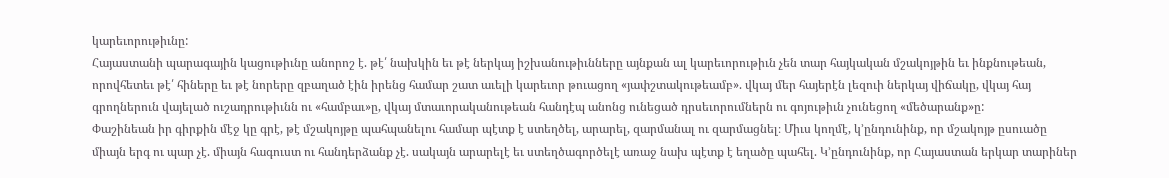կարեւորութիւնը:
Հայաստանի պարագային կացութիւնը անորոշ է. թէ՛ նախկին եւ թէ ներկայ իշխանութիւնները այնքան ալ կարեւորութիւն չեն տար հայկական մշակոյթին եւ ինքնութեան, որովհետեւ թէ՛ հիները եւ թէ նորերը զբաղած էին իրենց համար շատ աւելի կարեւոր թուացող «յափշտակութեամբ». վկայ մեր հայերէն լեզուի ներկայ վիճակը, վկայ հայ գրողներուն վայելած ուշադրութիւնն ու «համբաւ»ը, վկայ մտաւորականութեան հանդէպ անոնց ունեցած դրսեւորումներն ու գոյութիւն չունեցող «մեծարանք»ը:
Փաշինեան իր գիրքին մէջ կը գրէ, թէ մշակոյթը պահպանելու համար պէտք է ստեղծել, արարել, զարմանալ ու զարմացնել։ Միւս կողմէ, կ՚ընդունինք, որ մշակոյթ ըսուածը միայն երգ ու պար չէ. միայն հագուստ ու հանդերձանք չէ. սակայն արարելէ եւ ստեղծագործելէ առաջ նախ պէտք է եղածը պահել. Կ՚ընդունինք, որ Հայաստան երկար տարիներ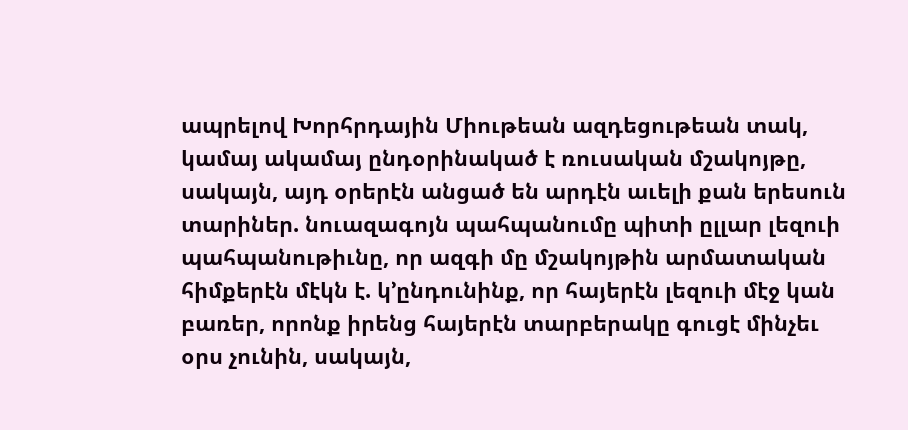ապրելով Խորհրդային Միութեան ազդեցութեան տակ, կամայ ակամայ ընդօրինակած է ռուսական մշակոյթը, սակայն, այդ օրերէն անցած են արդէն աւելի քան երեսուն տարիներ. նուազագոյն պահպանումը պիտի ըլլար լեզուի պահպանութիւնը, որ ազգի մը մշակոյթին արմատական հիմքերէն մէկն է. կ՚ընդունինք, որ հայերէն լեզուի մէջ կան բառեր, որոնք իրենց հայերէն տարբերակը գուցէ մինչեւ օրս չունին, սակայն,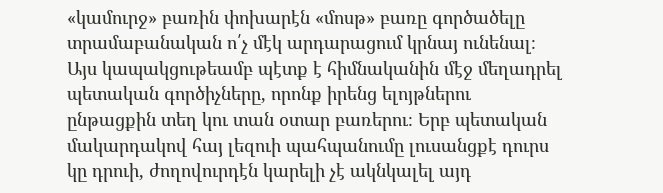«կամուրջ» բառին փոխարէն «մոսթ» բառը գործածելը տրամաբանական ո՛չ մէկ արդարացում կրնայ ունենալ։ Այս կապակցութեամբ պէտք է հիմնականին մէջ մեղադրել պետական գործիչները, որոնք իրենց ելոյթներու ընթացքին տեղ կու տան օտար բառերու։ Երբ պետական մակարդակով հայ լեզուի պահպանումը լուսանցքէ դուրս կը դրուի, ժողովուրդէն կարելի չէ ակնկալել այդ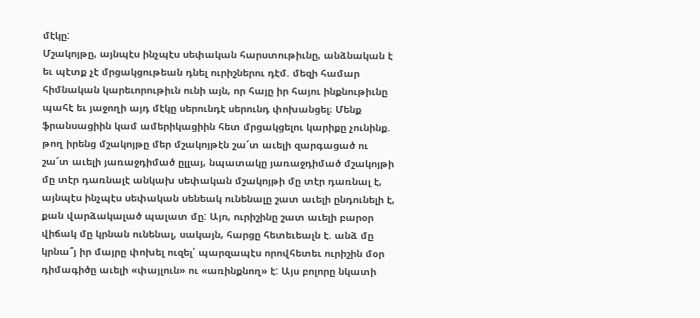մէկը:
Մշակոյթը, այնպէս ինչպէս սեփական հարստութիւնը, անձնական է եւ պէտք չէ մրցակցութեան դնել ուրիշներու դէմ. մեզի համար հիմնական կարեւորութիւն ունի այն, որ հայը իր հայու ինքնութիւնը պահէ եւ յաջողի այդ մէկը սերունդէ սերունդ փոխանցել։ Մենք ֆրանսացիին կամ ամերիկացիին հետ մրցակցելու կարիքը չունինք. թող իրենց մշակոյթը մեր մշակոյթէն շա՜տ աւելի զարգացած ու շա՜տ աւելի յառաջդիմած ըլլայ, նպատակը յառաջդիմած մշակոյթի մը տէր դառնալէ անկախ սեփական մշակոյթի մը տէր դառնալ է, այնպէս ինչպէս սեփական սենեակ ունենալը շատ աւելի ընդունելի է, քան վարձակալած պալատ մը: Այո, ուրիշինը շատ աւելի բարօր վիճակ մը կրնան ունենալ, սակայն, հարցը հետեւեալն է. անձ մը կրնա՞յ իր մայրը փոխել ուզել՝ պարզապէս որովհետեւ ուրիշին մօր դիմագիծը աւելի «փայլուն» ու «առինքնող» է: Այս բոլորը նկատի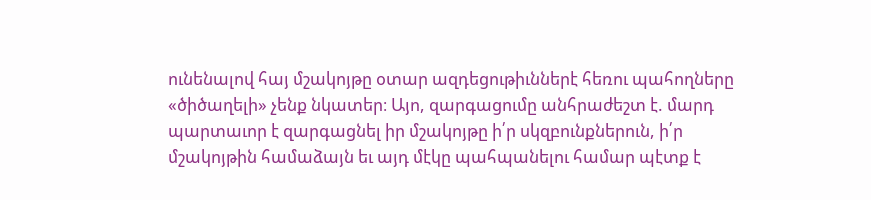ունենալով հայ մշակոյթը օտար ազդեցութիւններէ հեռու պահողները «ծիծաղելի» չենք նկատեր։ Այո, զարգացումը անհրաժեշտ է. մարդ պարտաւոր է զարգացնել իր մշակոյթը ի՛ր սկզբունքներուն, ի՛ր մշակոյթին համաձայն եւ այդ մէկը պահպանելու համար պէտք է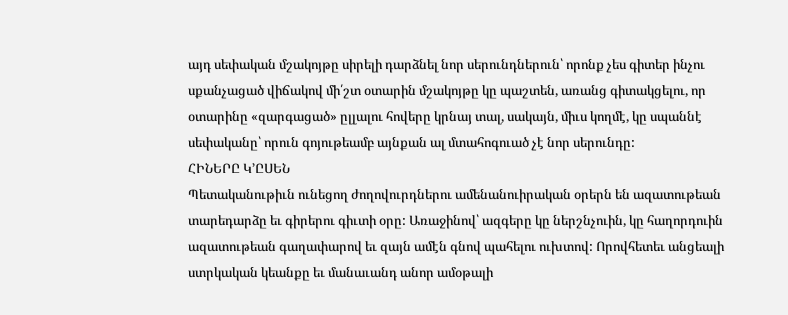այդ սեփական մշակոյթը սիրելի դարձնել նոր սերունդներուն՝ որոնք չես գիտեր ինչու սքանչացած վիճակով մի՛շտ օտարին մշակոյթը կը պաշտեն, առանց գիտակցելու, որ օտարինը «զարգացած» ըլլալու հովերը կրնայ տալ, սակայն, միւս կողմէ, կը սպաննէ սեփականը՝ որուն գոյութեամբ այնքան ալ մտահոգուած չէ նոր սերունդը:
ՀԻՆԵՐԸ Կ՚ԸՍԵՆ
Պետականութիւն ունեցող ժողովուրդներու ամենանուիրական օրերն են ազատութեան տարեդարձը եւ գիրերու գիւտի օրը: Առաջինով՝ ազգերը կը ներշնչուին, կը հաղորդուին ազատութեան գաղափարով եւ զայն ամէն գնով պահելու ուխտով: Որովհետեւ անցեալի ստրկական կեանքը եւ մանաւանդ անոր ամօթալի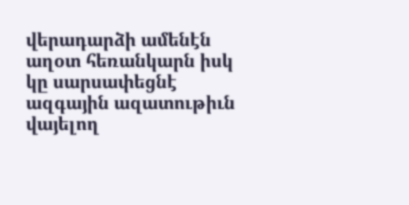վերադարձի ամենէն աղօտ հեռանկարն իսկ կը սարսափեցնէ ազգային ազատութիւն վայելող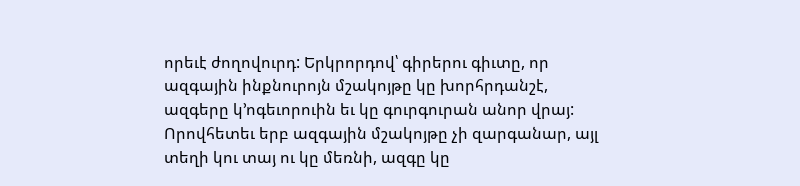որեւէ ժողովուրդ: Երկրորդով՝ գիրերու գիւտը, որ ազգային ինքնուրոյն մշակոյթը կը խորհրդանշէ, ազգերը կ՚ոգեւորուին եւ կը գուրգուրան անոր վրայ: Որովհետեւ երբ ազգային մշակոյթը չի զարգանար, այլ տեղի կու տայ ու կը մեռնի, ազգը կը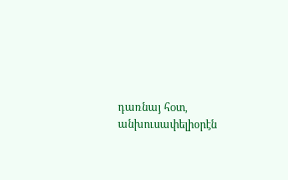դառնայ հoտ, անխուսափելիօրէն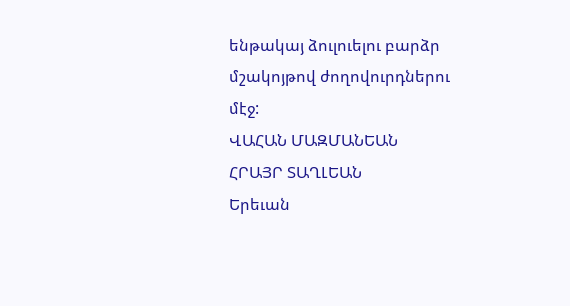ենթակայ ձուլուելու բարձր մշակոյթով ժողովուրդներու մէջ:
ՎԱՀԱՆ ՄԱԶՄԱՆԵԱՆ
ՀՐԱՅՐ ՏԱՂԼԵԱՆ
Երեւան